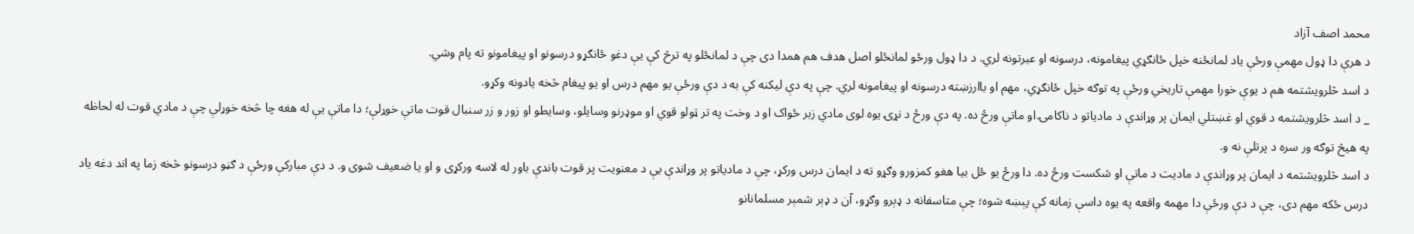محمد اصف آزاد
د هرې دا ډول مهمې ورځې یاد لمانځنه خپل ځانګړي پیغامونه، درسونه او عبرتونه لري. د دا ډول ورځو لمانځلو اصل هدف هم همدا دی چې د لمانځلو په ترڅ کې یې دغو ځانګړو درسونو او پیغامونو ته پام وشي.
د اسد څلرویشتمه هم د یوې خورا مهمې تاریخي ورځې په توګه خپل ځانګړي، مهم او باارزښته درسونه او پیغامونه لري. چې په دې لیکنه کې به د دې ورځې یو مهم درس او یو پیغام څخه یادونه وکړو.
_ د اسد څلرویشتمه د قوي او غښتلي ایمان پر وړاندې د مادیاتو د ناکامۍ او ماتې ورځ ده. په دې ورځ د نړۍ یوه لوی مادي زبر ځواک او د وخت په تر ټولو قوي او موډرنو وسایلو، وسایطو او زور و زر سنبال قوت ماتې خوړلې؛ دا ماتې یې له هغه چا څخه خوړلې چې د مادي قوت له لحاظه په هیڅ توګه ور سره د پرتلې نه و.
د اسد څلرویشتمه د ایمان پر وړاندې د مادیت د ماتې او شکست ورځ ده. دا ورځ یو ځل بیا هغو کمزورو وګړو ته د ایمان درس ورکړ، چې د مادیاتو پر وړاندې یې د معنویت پر قوت باندې باور له لاسه ورکړی و او یا ضعیف شوی و. د دې مبارکې ورځې د ګڼو درسونو څخه زما په اند دغه یاد درس ځکه مهم دی، چې د دې ورځې دا مهمه واقعه په یوه داسې زمانه کې پېښه شوه؛ چې متاسفانه د ډېرو وګړو، آن د ډېر شمېر مسلمانانو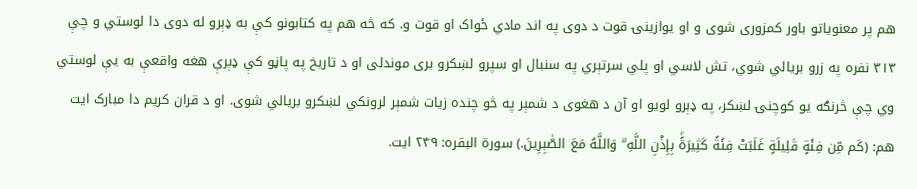هم پر معنویاتو باور کمزوری شوی و او یوازینۍ قوت د دوی په اند مادي ځواک او قوت و. که څه هم په کتابونو کې به ډېرو له دوی دا لوستي و چې ۳۱۳ نفره په زرو بریالي شوي، تش لاسي او پلي سرتېري په سنبال او سپرو لښکرو بری موندلی او د تاریخ په پاڼو کې ډېرې هغه واقعې به یې لوستي وي چې څرنګه یو کوچنۍ لښکر، په ډېرو لویو او آن د هغوی د شمېر په څو چنده زیات شمېر لرونکي لښکرو بریالي شوی. او د قران کریم دا مبارک ایت هم: (كَم مِّن فِئَةٍ قَلِيلَةٍ غَلَبَتْ فِئَةً كَثِيرَةًۢ بِإِذْنِ اللَّهِ ۗ وَاللَّهُ مَعَ الصّٰبِرِينَ.) سورة البقره: ۲۴۹ ایت.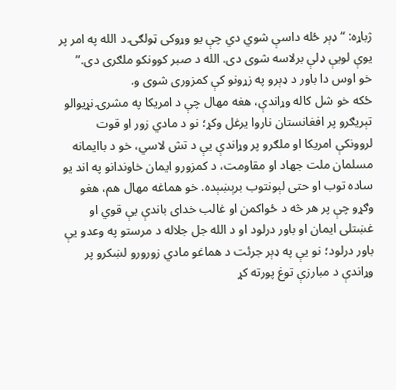ژباړه: “ډېر ځله داسې شوي دي چې يو وړوكی ټولګۍ د الله په امر پر يوې لويې ډلې برلاسه شوی دی. الله د صبر كوونكو ملګرى دى.”
خو اوس دا باور د ډېرو په زړونو کې کمزوری شوی و.
ځکه خو شل کاله وړاندې، هغه مهال چې د امریکا په مشرۍ نړیوالو تېریګرو پر افغانستان ناروا یرغل وکړ؛ نو د مادي زور او قوت لروونکې امریکا او ملګرو پر وړاندې یې د تش لاسي، خو د باایمانه مسلمان ملت جهاد او مقاومت، د کمزورو ایمان خاوندانو په اند یو ساده توب او حتی لېونتوب برېښېده. خو هماغه مهال هم، هغو وګړو چې پر هر څه د ځواکمن او غالب خدای باندې یې قوي او غښتلی ایمان او باور درلود او د الله جل جلاله د مرستو په وعدو یې باور درلود؛ نو یې په ډېر جرئت د هماغو مادي زورورو لښکرو پر وړاندې د مبارزې توغ پورته کړ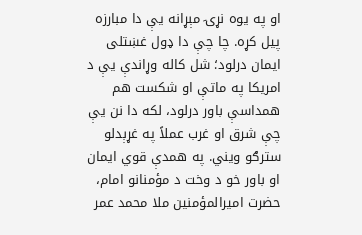او په یوه نړۍ مېړانه یې دا مبارزه پیل کړه. چا چې دا ډول غښتلی ایمان درلود؛ شل کاله وړاندې یې د امریکا په ماتې او شکست هم همداسې باور درلود، لکه دا نن یې چې شرق او غرب عملاً په غړېدلو سترګو ویني. په همدې قوي ایمان او باور خو د وخت د مؤمنانو امام، حضرت امیرالمؤمنین ملا محمد عمر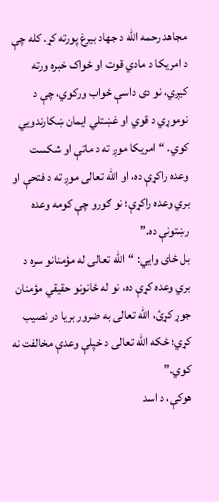مجاهد رحمه الله د جهاد بیرغ پورته کړ. کله چې د امریکا د مادي قوت او ځواک خبره ورته کیږي، نو دی داسې ځواب ورکوي، چې د نوموړي د قوي او غښتلي ایمان ښکارندویي کوي. “امریکا موږ ته د ماتې او شکست وعده راکړې ده، او الله تعالی موږ ته د فتحې او بري وعده راکړې؛ نو ګورو چې کومه وعده رښتونې ده.”
بل ځای وایي: “الله تعالی له مؤمنانو سره د بري وعده کړې ده، نو له ځانونو حقیقي مؤمنان جوړ کړئ، الله تعالی به ضرور بریا در نصیب کړي؛ ځکه الله تعالی د خپلې وعدې مخالفت نه کوي.”
هوکې، د اسد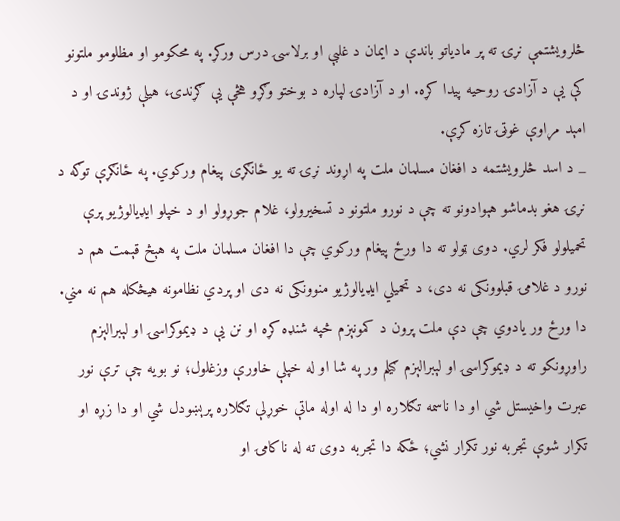څلرویشتمې نړۍ ته پر مادیاتو باندې د ایمان د غلبې او برلاسۍ درس ورکړ. په محکومو او مظلومو ملتونو کې یې د آزادۍ روحیه پیدا کړه. او د آزادۍ لپاره د بوختو وګړو هڅې یې ګړندۍ، هیلې ژوندۍ او د امېد مړاوې غوټۍ تازه کړې.
_ د اسد څلرویشتمه د افغان مسلمان ملت په اړوند نړۍ ته یو ځانګړی پیغام ورکوي. په ځانګړې توګه د نړۍ هغو بدماشو هېوادونو ته چې د نورو ملتونو د تسخیرولو، غلام جوړولو او د خپلو ایډیالوژیو پرې تحمیلولو فکر لري. دوی ټولو ته دا ورځ پیغام ورکوي چې دا افغان مسلمان ملت په هېڅ قېمت هم د نورو د غلامۍ قبلوونکی نه دی، د تحمیلي ایډیالوژیو منوونکی نه دی او پردي نظامونه هیڅکله هم نه مني.
دا ورځ ور یادوي چې دې ملت پرون د کمونېزم څپه شنډه کړه او نن یې د ډیموکراسۍ او لېبرالېزم راوړونکو ته د ډیموکراسۍ او لېبرالېزم ګیلم ور په شا او له خپلې خاورې وزغلول؛ نو بویه چې ترې نور عبرت واخیستل شي او دا ناسمه تګلاره او دا له اوله ماتې خوړلې تګلاره پرېښودل شي او دا زړه او تکرار شوې تجربه نور تکرار نشي؛ ځکه دا تجربه دوی ته له ناکامۍ او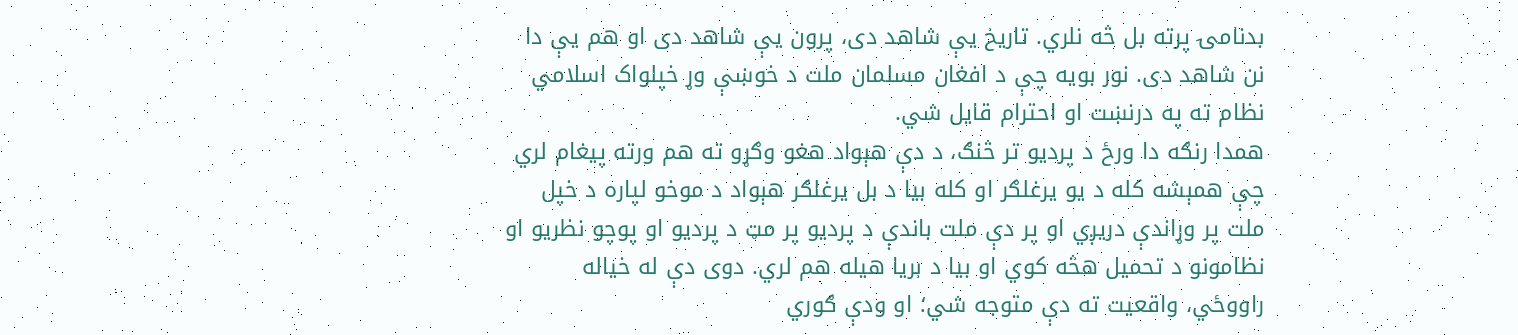بدنامۍ پرته بل څه نلري. تاریخ یې شاهد دی، پرون یې شاهد دی او هم یې دا نن شاهد دی. نور بویه چې د افغان مسلمان ملت د خوښې وړ خپلواک اسلامي نظام ته په درنښت او احترام قایل شي.
همدا رنګه دا ورځ د پردیو تر څنګ، د دې هېواد هغو وګړو ته هم ورته پیغام لري چې همېشه کله د یو یرغلګر او کله بیا د بل یرغلګر هېواد د موخو لپاره د خپل ملت پر وړاندې دریږي او پر دې ملت باندې د پردیو پر مټ د پردیو او پوچو نظریو او نظامونو د تحمیل هڅه کوي او بیا د بریا هیله هم لري. دوی دې له خیاله راووځي، واقعیت ته دې متوجه شي؛ او ودې ګوري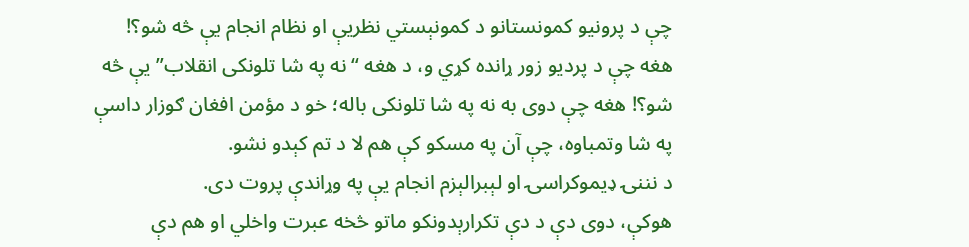چې د پرونیو کمونستانو د کمونېستي نظریې او نظام انجام یې څه شو؟! هغه چې د پردیو زور ړانده کړي و، د هغه “نه په شا تلونکی انقلاب” یې څه شو؟! هغه چې دوی به نه په شا تلونکی باله؛ خو د مؤمن افغان ګوزار داسې په شا وتمباوه، چې آن په مسکو کې هم لا د تم کېدو نشو.
د نننۍ ډیموکراسۍ او لېبرالېزم انجام یې په وړاندې پروت دی.
هوکې، دوی دې د دې تکرارېدونکو ماتو څخه عبرت واخلي او هم دې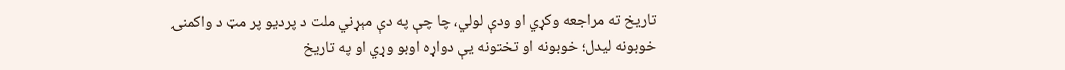تاریخ ته مراجعه وکړي او ودې لولي، چا چې په دې مېړني ملت د پردیو پر مټ د واکمنۍ خوبونه لیدل؛ خوبونه او تختونه یې دواړه اوبو وړي او په تاریخ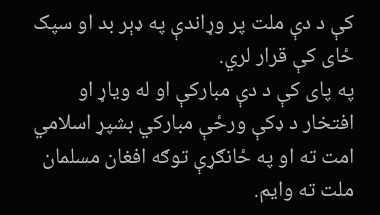کې د دې ملت پر وړاندې په ډېر بد او سپک ځای کې قرار لري.
په پای کې د دې مبارکې او له ویاړ او افتخار د ډکې ورځې مبارکي بشپړ اسلامي امت ته او په ځانګړې توګه افغان مسلمان ملت ته وایم.